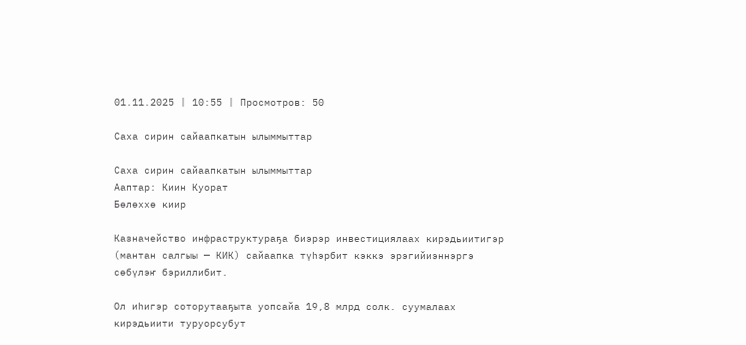01.11.2025 | 10:55 | Просмотров: 50

Саха сирин сайаапкатын ылыммыттар

Саха сирин сайаапкатын ылыммыттар
Ааптар: Киин Куорат
Бөлөххө киир

Казначейство инфраструктураҕа биэрэр инвестициялаах кирэдьиитигэр (мантан салгыы — КИК) сайаапка түһэрбит кэккэ эрэгийиэннэргэ сөбүлэҥ бэриллибит.

Ол иһигэр соторутааҕыта уопсайа 19,8 млрд солк. суумалаах кирэдьиити туруорсубут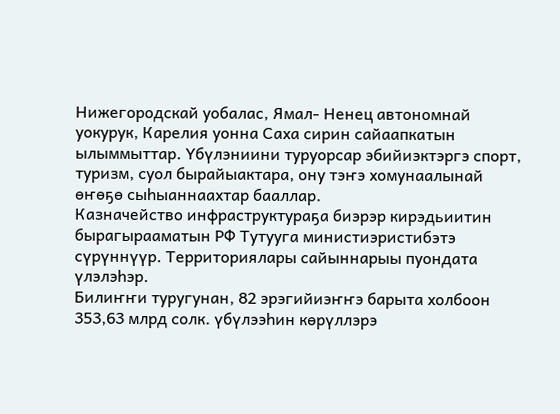Нижегородскай уобалас, Ямал- Ненец автономнай уокурук, Карелия уонна Саха сирин сайаапкатын ылыммыттар. Үбүлэниини туруорсар эбийиэктэргэ спорт, туризм, суол бырайыактара, ону тэҥэ хомунаалынай өҥөҕө сыһыаннаахтар бааллар.
Казначейство инфраструктураҕа биэрэр кирэдьиитин бырагырааматын РФ Тутууга министиэристибэтэ сүрүннүүр. Территориялары сайыннарыы пуондата үлэлэһэр.
Билиҥҥи туругунан, 82 эрэгийиэҥҥэ барыта холбоон 353,63 млрд солк. үбүлээһин көрүллэрэ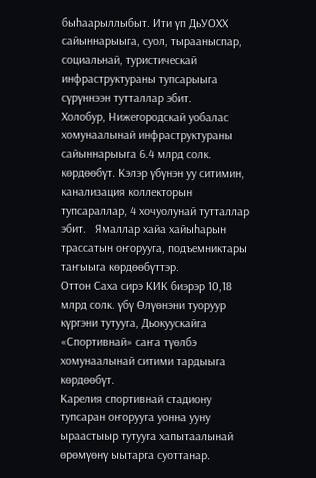быһаарыллыбыт. Ити үп ДьУОХХ сайыннарыыга, суол, тырааныспар, социальнай, туристическай инфраструктураны тупсарыыга сүрүннээн тутталлар эбит.
Холобур, Нижегородскай уобалас хомунаалынай инфраструктураны сайыннарыыга 6.4 млрд солк. көрдөөбүт. Кэлэр үбүнэн уу ситимин, канализация коллекторын тупсараллар, 4 хочуолунай тутталлар эбит.   Ямаллар хайа хайыһарын трассатын оҥорууга, подъемниктары таҥыыга көрдөөбүттэр.
Оттон Саха сирэ КИК биэрэр 10,18 млрд солк. үбү Өлүөнэни туоруур күргэни тутууга, Дьокуускайга «Спортивнай» саҥа түөлбэ хомунаалынай ситими тардыыга көрдөөбүт.
Карелия спортивнай стадиону тупсаран оҥорууга уонна ууну ыраастыыр тутууга хапытаалынай өрөмүөнү ыытарга суоттанар.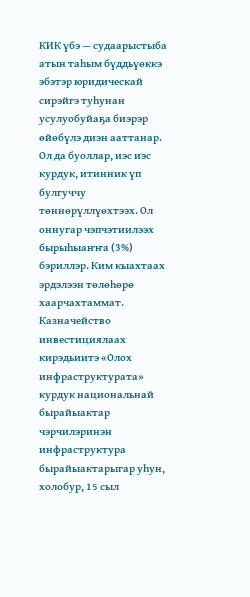КИК үбэ — судаарыстыба атын таһым бүддьүөккэ эбэтэр юридическай сирэйгэ туһунан усулуобуйаҕа биэрэр өйөбүлэ диэн ааттанар. Ол да буоллар, иэс иэс курдук, итинник үп булгуччу төннөрүллүөхтээх. Ол оннугар чэпчэтиилээх бырыһыаҥҥа (3%) бэриллэр. Ким кыахтаах эрдэлээн төлөһөрө хаарчахтаммат.
Казначейство инвестициялаах кирэдьиитэ «Олох инфраструктурата» курдук национальнай бырайыактар чэрчилэринэн инфраструктура бырайыактарыгар уһун, холобур, 15 сыл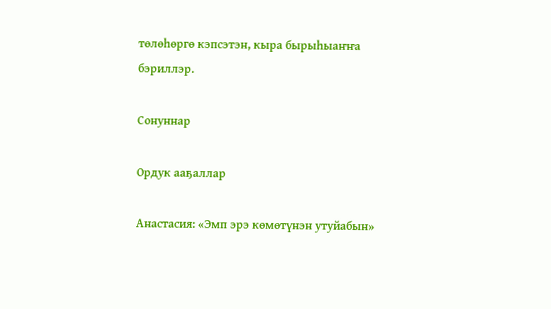төлөһөргө кэпсэтэн, кыра бырыһыаҥҥа бэриллэр.

Сонуннар

Ордук ааҕаллар

Анастасия: «Эмп эрэ көмөтүнэн утуйабын»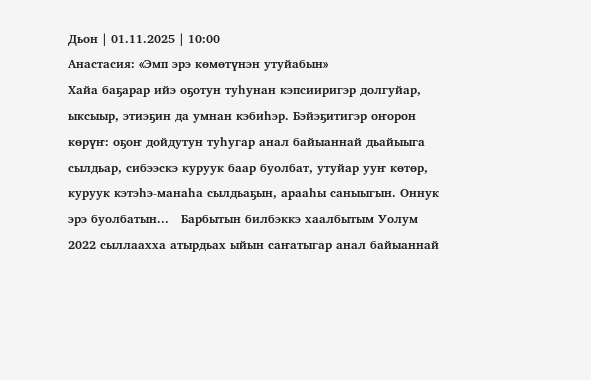Дьон | 01.11.2025 | 10:00
Анастасия: «Эмп эрэ көмөтүнэн утуйабын»
Хайа баҕарар ийэ оҕотун туһунан кэпсииригэр долгуйар, ыксыыр, этиэҕин да умнан кэбиһэр. Бэйэҕитигэр оҥорон көрүҥ: оҕоҥ дойдутун туһугар анал байыаннай дьайыыга сылдьар, сибээскэ куруук баар буолбат, утуйар ууҥ көтөр, куруук кэтэһэ-манаһа сылдьаҕын, арааһы саныыгын. Оннук эрэ буолбатын...   Барбытын билбэккэ хаалбытым Уолум 2022 сыллаахха атырдьах ыйын саҥатыгар анал байыаннай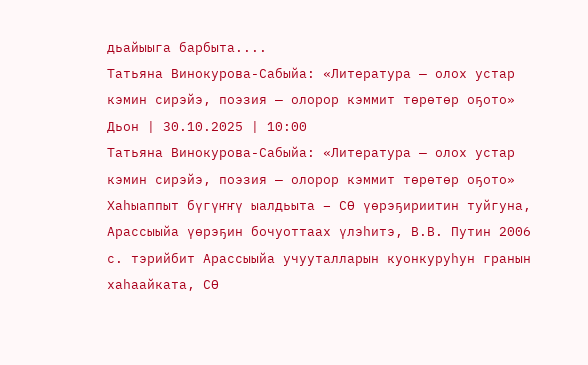дьайыыга барбыта....
Татьяна Винокурова-Сабыйа: «Литература — олох устар кэмин сирэйэ, поэзия — олорор кэммит төрөтөр оҕото»
Дьон | 30.10.2025 | 10:00
Татьяна Винокурова-Сабыйа: «Литература — олох устар кэмин сирэйэ, поэзия — олорор кэммит төрөтөр оҕото»
Хаһыаппыт бүгүҥҥү ыалдьыта – СӨ үөрэҕириитин туйгуна, Арассыыйа үөрэҕин бочуоттаах үлэһитэ, В.В. Путин 2006 с. тэрийбит Арассыыйа учууталларын куонкуруһун гранын хаһаайката, СӨ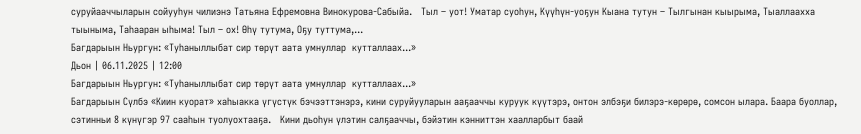суруйааччыларын сойууһун чилиэнэ Татьяна Ефремовна Винокурова-Сабыйа.   Тыл – уот! Уматар суоһун, Күүһүн-уоҕун Кыана тутун – Тылгынан кыырыма, Тыаллаахха тыыныма, Таһааран ыһыма! Тыл – ох! Өһү тутума, Оҕу туттума,...
Багдарыын Ньургун: «Туһаныллыбат сир төрүт аата умнуллар  кутталлаах...»
Дьон | 06.11.2025 | 12:00
Багдарыын Ньургун: «Туһаныллыбат сир төрүт аата умнуллар  кутталлаах...»
Багдарыын Сүлбэ «Киин куорат» хаһыакка үгүстүк бэчээттэнэрэ, кини суруйууларын ааҕааччы куруук күүтэрэ, онтон элбэҕи билэрэ-көрөрө, сомсон ылара. Баара буоллар, сэтинньи 8 күнүгэр 97 сааһын туолуохтааҕа.   Кини дьоһун үлэтин салҕааччы, бэйэтин кэнниттэн хаалларбыт баай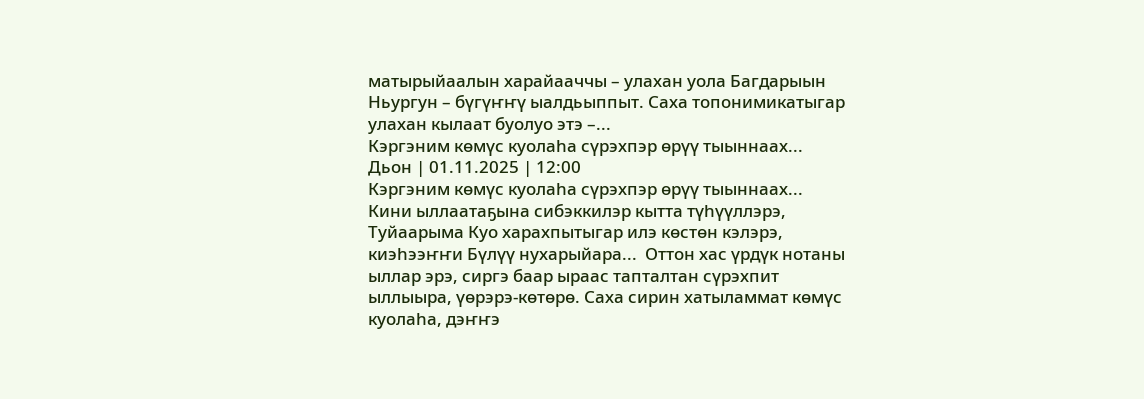матырыйаалын харайааччы – улахан уола Багдарыын Ньургун – бүгүҥҥү ыалдьыппыт. Саха топонимикатыгар улахан кылаат буолуо этэ –...
Кэргэним көмүс куолаһа сүрэхпэр өрүү тыыннаах...
Дьон | 01.11.2025 | 12:00
Кэргэним көмүс куолаһа сүрэхпэр өрүү тыыннаах...
Кини ыллаатаҕына сибэккилэр кытта түһүүллэрэ, Туйаарыма Куо харахпытыгар илэ көстөн кэлэрэ, киэһээҥҥи Бүлүү нухарыйара...  Оттон хас үрдүк нотаны ыллар эрэ, сиргэ баар ыраас тапталтан сүрэхпит ыллыыра, үөрэрэ-көтөрө. Саха сирин хатыламмат көмүс куолаһа, дэҥҥэ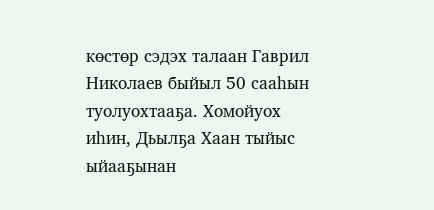көстөр сэдэх талаан Гаврил Николаев быйыл 50 сааһын туолуохтааҕа. Хомойуох иһин, Дьылҕа Хаан тыйыс ыйааҕынан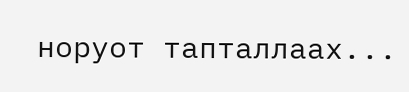норуот тапталлаах...